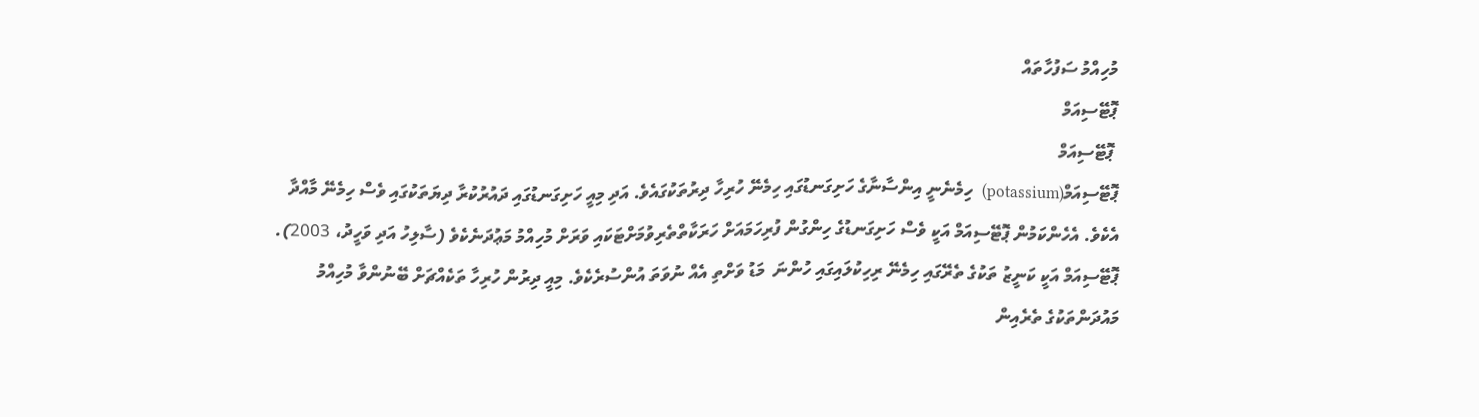މުހިއްމު ސަފުހާތައް
ޕޮޓޭސިއަމް
 ޕޮޓޭސިއަމް
ޕޮޓޭސިއަމް(potassium)  ހިމެނެނީ އިންސާނާގެ ހަށިގަނޑުގައި ހިމެނޭ ހުރިހާ ދިރުތަކުގައެވެ. އަދި މިއީ ހަށިގަނޑުގައި ދައުރުކުރާ ދިޔަތަކުގައި ވެސް ހިމެނޭ މާއްދާ އެކެވެ. އެހެންކަމުން ޕޮޓޭސިއަމް އަކީ ވެސް ހަށިގަނޑުގެ ހިންގުން ފުރިހަމައަށް ހަރަކާތްތެރިވުމަށްޓަކައި ވަރަށް މުހިއްމު މަޢުދަނެކެވެ (ސާލިހު އަދި ވަހީދު، 2003). ޕޮޓޭސިއަމް އަކީ ކަނީޒު ތަކުގެ ތެރޭގައި ހިމެނޭ ރިހިކުލައިގައި ހުންނަ  މަޑު ވަށްތި އެއް ނުވަތަ އުންސުރެކެވެ. މިއީ ދިރުން ހުރިހާ ތަކެއްޗަށް ބޭނުންވާ މުހިއްމު މައުދަންތަކުގެ ތެރެއިން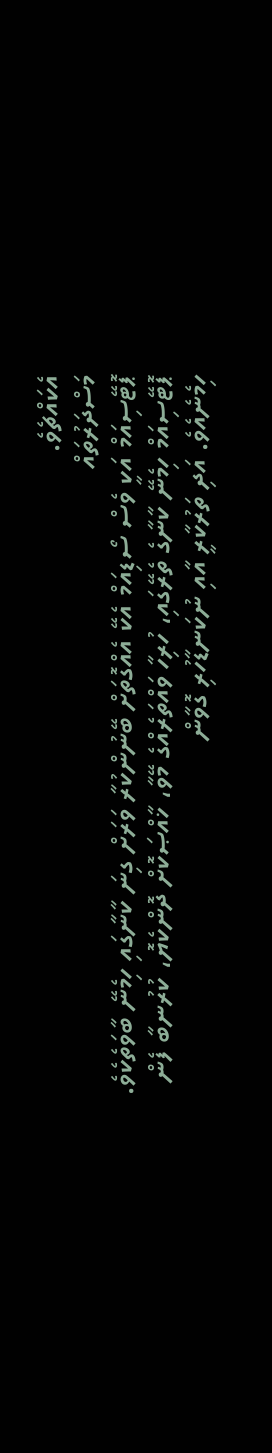އެކައްޗެވެ.
މަސްދަރުތައް
ޕޮޓޭސިއަމް އަކީ ވެސް ސޯޑިއަމް އެކޭ އެއްގޮތަށް ބޭނުންކުރާ ވަރަށް ގިނަ ކާނާގައި ހިމެނޭ ބާވަތެކެވެ. ޕޮޓޭސިއަމް ހިމެނޭ ކާނާގެ ތެރޭގައި، ހުރިހާ ވައްތަރެއްގެ މޭވާ، ޚާއްޞަކޮށް ދޮންކެޔޮ، ކުރުނބާ ފެން ހިމެނެއެވެ. އަދި ތަރުކާރީ އާއި ނުކަނޑާހުރި ގޮވާން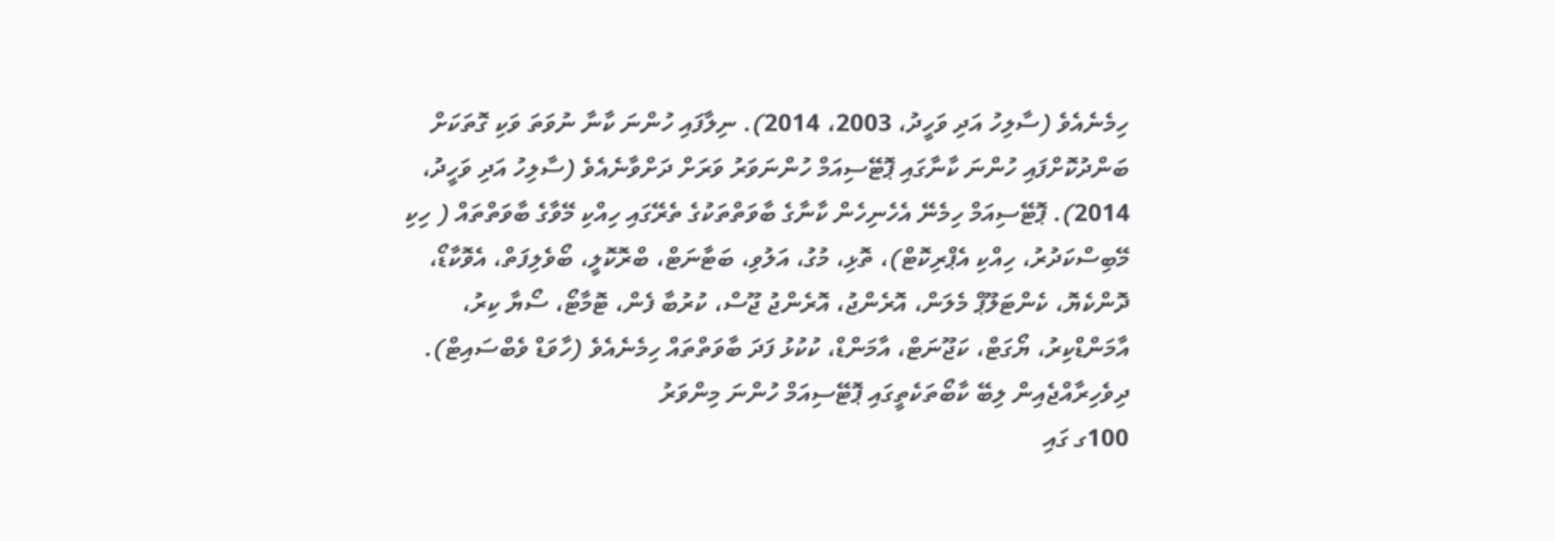ހިމެނެއެވެ (ސާލިހު އަދި ވަހީދު، 2003، 2014). ނިލާފައި ހުންނަ ކާނާ ނުވަތަ ވަކި ގޮތަކަށް ބަންދުކޮށްފައި ހުންނަ ކާނާގައި ޕޮޓޭސިއަމް ހުންނަވަރު ވަރަށް ދަށްވާނެއެވެ (ސާލިހު އަދި ވަހީދު، 2014). ޕޮޓޭސިއަމް ހިމެނޭ އެހެނިހެން ކާނާގެ ބާވަތްތަކުގެ ތެރޭގައި ހިއްކި މޭވާގެ ބާވަތްތައް ( ހިކި މޭބިސްކަދުރު، ހިއްކި އެޕްރިކޮޓް)، ތޮޅި، މުގު، އަލުވި، ބަޓާނަޓް، ބްރޮކޮލީ، ބޯވެލިފަތް، އެވޮކާޑޯ، ދޮންކެޔޮ، ކެންޓަލޫޕް މެލަން، އޮރެންޖު، އޮރެންޖު ޖޫސް، ކުރުބާ ފެން، ޓޮމާޓޯ، ސޯޔާ ކިރު، އާމަންޑްކިރު، ޔޯގަޓް، ކަޖޫނަޓް، އާމަންޑް، ކުކުޅު ފަދަ ބާވަތްތައް ހިމެނެއެވެ (ހާވަޑް ވެބްސައިޓް).
ދިވެހިރާއްޖެއިން ލިބޭ ކާބޯތަކެތީގައި ޕޮޓޭސިއަމް ހުންނަ މިންވަރު
100ގ ގައި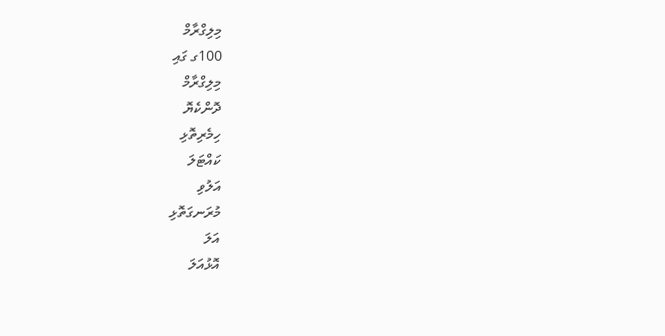މިލިގްރާމް
100ގ ގައި
މިލިގްރާމް
ދޮންކެޔޮ
ހިމެރިތޮޅި
ކައްޓަލަ
އަލުވި
މުރަނގަތޮޅި
އަލަ
އޮޅުއަލަ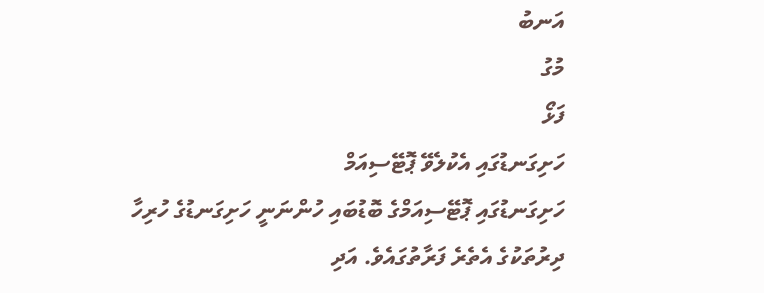އަނބު
މުގު
ފަޅޯ
ހަށިގަނޑުގައި އެކުލެވޭ ޕޮޓޭސިއަމް
ހަށިގަނޑުގައި ޕޮޓޭސިއަމްގެ ބޮޑުބައި ހުންނަނީ ހަށިގަނޑުގެ ހުރިހާ ދިރުތަކުގެ އެތެރެ ފަރާތުގައެވެ. އަދި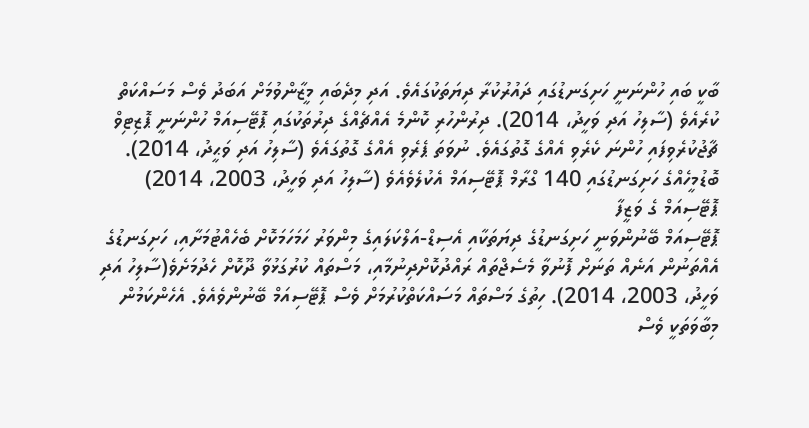ބާކީ ބައި ހުންނަނީ ހަށިގަނޑުގައި ދައުރުކުރާ ދިޔަތަކުގައެވެ. އަދި މިދެބައި މީޒާންވުމަށް އަބަދު ވެސް މަސައްކަތް ކުރެއެވެ (ސާލިހު އަދި ވަހީދު، 2014). ދިރުންހުރި ކޮންމެ އެއްޗެއްގެ ދިރުތަކުގައި ޕޮޓޭސިއަމް ހުންނަނީ ޕޮޒިޓިވް ޗާޖުކުރެވިފައި ހުންނަ ކެރެވި އެއްގެ ގޮތުގައެވެ. ނުވަތަ ޕެރެވި އެއްގެ ގޮތުގައެވެ (ސާލިހު އަދި ވަޙީދު، 2014). ބޮޑުމީހެއްގެ ހަށިގަނޑުގައި 140 ގްރާމް ޕޮޓޭސިއަމް އެކުލެވެއެވެ (ސާލިހު އަދި ވަހީދު، 2003، 2014)
ޕޮޓޭސިއަމް ގެ ވަޒީފާ
ޕޮޓޭސިއަމް ބޭނުންވަނީ ހަށިގަނޑުގެ ދިޔަތަކާއި އެސިޑް-އަލްކަލައިގެ މިންވަރު ހަމަހަމަކޮށް ބެހެއްޓުމަށާއި، ހަށިގަނޑުގެ އެއްތަނުން އަނެއް ތަނަށް ފޮނުވާ މެސެޖްތައް ރައްދުކޮށްދިނުމާއި، މަސްތައް ކުރުގަޅުވާ ދޫކޮށް ހެދުމަށެވެ(ސާލިހު އަދި ވަހީދު، 2003، 2014). ހިތުގެ މަސްތައް މަސައްކަތްކުރުމަށް ވެސް ޕޮޓޭސިއަމް ބޭނުންވެއެވެ. އެހެންކަމުން މިބާވަތަކީ ވެސް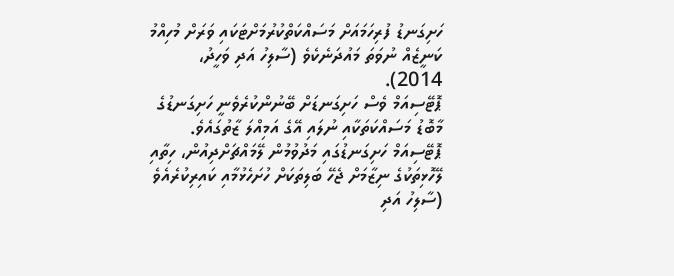ހަށިގަނޑު ފުރިހަމައަށް މަސައްކަތްކުރުމަށްޓަކައި ވަރަށް މުހިއްމު ކަނީޒެއް ނުވަތަ މައުދަނެކެވެ (ސާލިހު އަދި ވަހީދު، 2014).
ޕޮޓޭސިއަމް ވެސް ހަށިގަނޑަށް ބޭނުންކުރެވެނީ ހަށިގަނޑުގެ މާބޮޑު މަސައްކަތަކާއި ނުލައި އޭގެ އަމިއްލަ ޒާތުގައެވެ. ޕޮޓޭސިއަމް ހަށިގަނޑުގައި މަދުވުމުން ލޭމައްޗަށްދިއުން، ހިތާއި ލޭހޮޅިތަކުގެ ނިޒާމަށް ޖެހޭ ބަލިތަކަށް ހުށަހެޅުމާއި ކައިރިކުރެއެވެ (ސާލިހު އަދި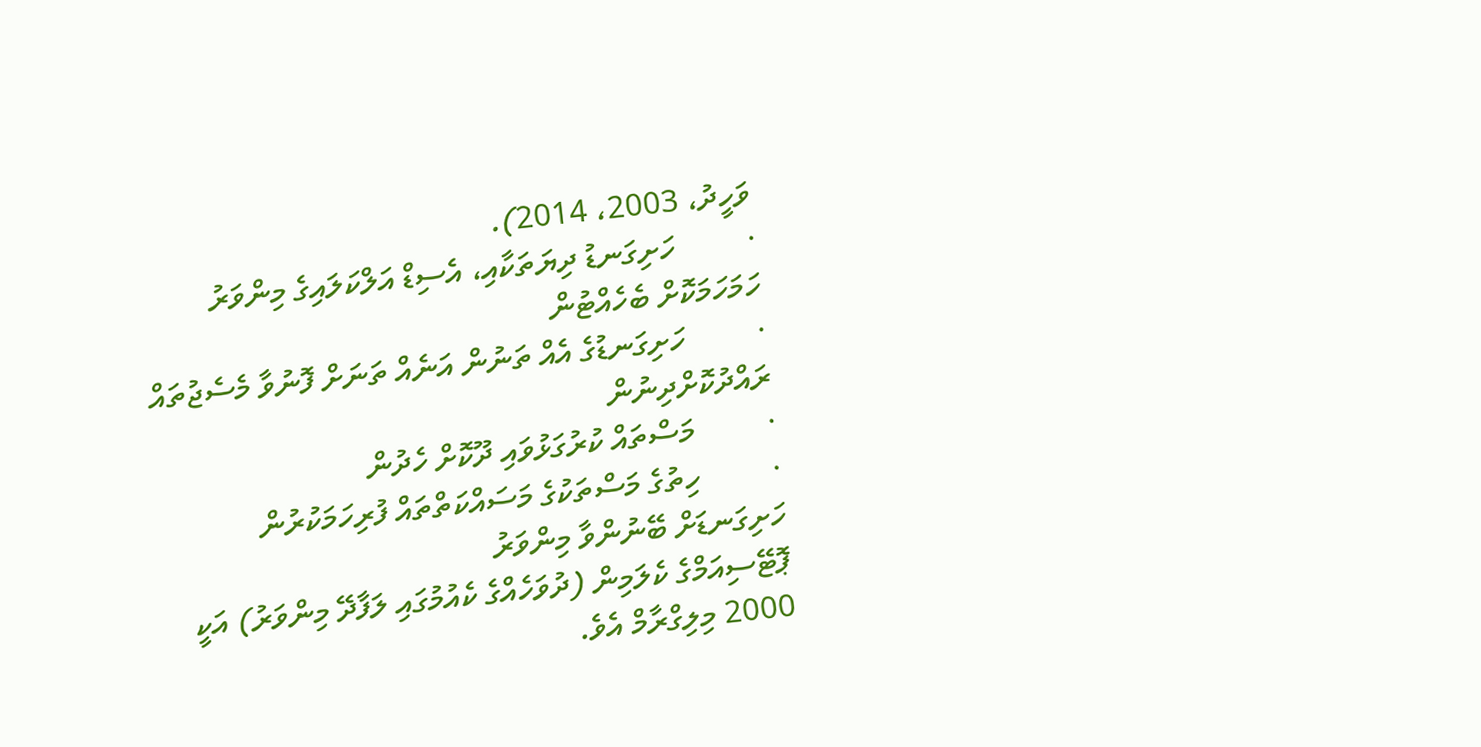ވަހީދު، 2003، 2014).
·         ހަށިގަނޑު ދިޔަތަކާއި، އެސިޑް އަލްކަލައިގެ މިންވަރު ހަމަހަމަކޮށް ބެހެއްޓުން
·         ހަށިގަނޑުގެ އެއް ތަނުން އަނެއް ތަނަށް ފޮނުވާ މެސެޖުތައް ރައްދުކޮށްދިނުން
·         މަސްތައް ކުރުގަޅުވައި ދޫކޮށް ހެދުން
·         ހިތުގެ މަސްތަކުގެ މަސައްކަތްތައް ފުރިހަމަކުރުން
ހަށިގަނޑަށް ބޭނުންވާ މިންވަރު
ޕޮޓޭސިއަމްގެ ކެލަމިން (ދުވަހެއްގެ ކެއުމުގައި ލަފާދޭ މިންވަރު) އަކީ 2000 މިލިގްރާމް އެވެ.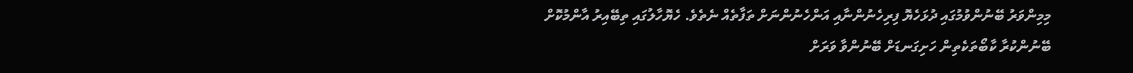މިމިންވަރު ބޭނުންވުމުގައި ދުޅަހެޔޮ ފިރިހެނުންނާއި އަންހެނުންނަށް ތަފާތެއް ނެތެވެ. ހެޔޮހާލުގައި ތިބޭއިރު އާންމުކޮށް ބޭނުންކުރާ ކާބޯތަކެތިން ހަށިގަނޑަށް ބޭނުންވާ ވަރަށް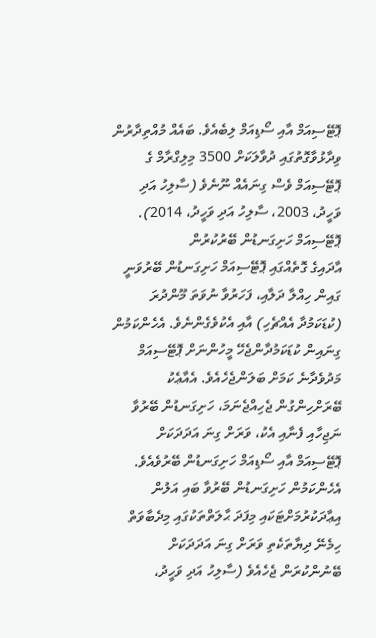ޕޮޓޭސިއަމް އާއި ސޯޑިއަމް ލިބެއެވެ. ބައެއް މުއްތިދާރުން ވިދާޅުވާގޮތުގައި ދުވާލަކަށް 3500 މިލިގްރާމް ގެ ޕޮޓޭސިއަމް ވެސް ގިނައެއް ނޫނެވެ (ސާލިހު އަދި ވަހީދު، 2003، ސާލިހު އަދި ވަހީދު، 2014).
ޕޮޓޭސިއަމް ހަށިގަނޑުން ބޭރުކުރުން
އާދައިގެ ގޮތެއްގައި ޕޮޓޭސިއަމް ހަށިގަނޑުން ބޭރުވަނީ ގައިން ހިއްލާ ދަލާއި، ފަހަރުވާ ނުވަތަ މޫންދުރަ (ކުޑަކަމުދާ އެއްޗެހި) އާއި އެކުވެގެންނެވެ. އެހެންކަމުން ގިނައިން ކުޑަކަމުދާންޖެހޭ މީހުންނަށް ޕޮޓޭސިއަމް މަދުވެދާނެ ކަމަށް ބަލަންޖެހެއެވެ. އެއާޢެކު ބޭރަށްހިންގުން ޖެހިއްޖެނަމަ، ހަށިގަނޑުން ބޭރުވާ ނަޖިހާއި ފެނާއި އެކު، ވަރަށް ގިނަ އަދަދަކަށް ޕޮޓޭސިއަމް އާއި ސޯޑިއަމް ހަށިގަނޑުން ބޭރުވެއެވެ. އެހެންކަމުން ހަށިގަނޑުން ބޭރުވާ ބައި އަލުން އިޢާދަކުރުމަށްޓަކައި މިފަދަ ޙާލަތްތަކުގައި މިދެބާވަތް ހިމެނޭ ދިޔާތަކެތި ވަރަށް ގިނަ އަދަދަކަށް ބޭނުންކުރަން ޖެހެއެވެ (ސާލިހު އަދި ވަހީދު،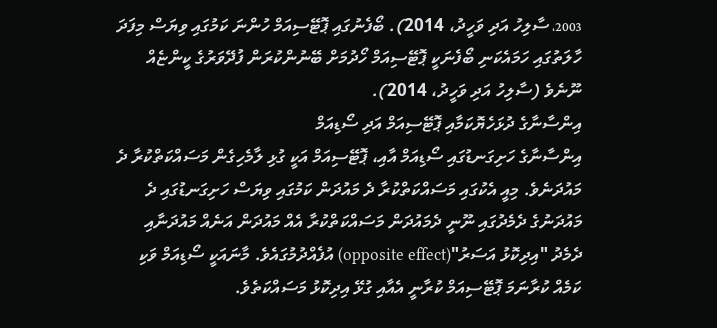2003، ސާލިހު އަދި ވަހީދު، 2014). ބޯފެނުގައި ޕޮޓޭސިއަމް ހުންނަ ކަމުގައި ވިޔަސް މިފަދަ ހާލަތުގައި ހަމައެކަނި ބޯފެނަކީ ޕޮޓޭސިއަމް ހޯދުމަށް ބޭނުންކުރަން ފުދޭވަރުގެ ކީންޏެއް ނޫނެވެ (ސާލިހު އަދި ވަހީދު، 2014).
އިންސާނާގެ ދުޅަހެޔޮކަމާއި ޕޮޓޭސިއަމް އަދި ސޯޑިއަމް
އިންސާނާގެ ހަށިގަނޑުގައި ސޯޑިއަމް އާއި، ޕޮޓޭސިއަމް އަކީ ގުޅި ލާމެހިގެން މަސައްކަތްކުރާ ދެ މައުދަނެވެ. މިއީ އެކުގައި މަސައްކަތްކުރާ ދެ މައުދަން ކަމުގައި ވިޔަސް ހަށިގަނޑުގައި ދެ މައުދަނުގެ ދެމެދުގައި ނޫނީ ދެމައުދަން މަސައްކަތްކުރާ އެއް މައުދަން އަނެއް މައުދަނާއި ދެމެދު "އިދިކޮޅު އަސަރު"(opposite effect) އުފެއްދުމުގައެވެ. މާނައަކީ ސޯޑިއަމް ވަކި ކަމެއް ކުރާނަމަ ޕޮޓޭސިއަމް ކުރާނީ އެއާއި ގުޅޭ އިދިކޮޅު މަސައްކަތެވެ.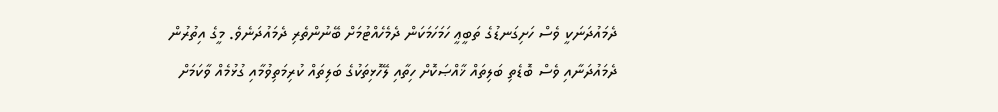ދެމައުދަނަކީ ވެސް ހަށިގަނޑުގެ ތަބީޢީ ހަމަހަމަކަން ދެމެހެއްޓުމަށް ބޭނުންތެރި ދެމައުދަނެވެ. މީގެ އިތުރުން ދެމައުދަނާއި ވެސް ބޮޑެތި ބަލިތައް ޚާއްޞަކޮށް ހިތާއި ލޭހޮޅިތަކުގެ ބަލިތައް ކުރިމަތިވުމާއި ގުޅުމެއް ވާކަމަށް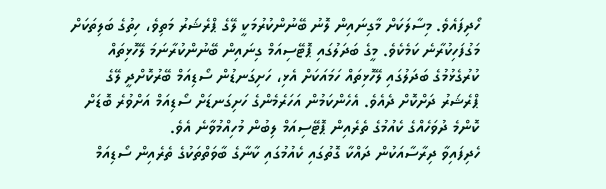ހޯދިފައެވެ. މިސާލަކަށް މާގިނައިން ލޮނު ބޭނުންކުރުމަކީ ލޭގެ ޕްރެޝަރު މަތިވެ، ހިތުގެ ބަލިތަކަށް މަގުފަހިކުރާނެ ކަމެކެވެ. މީގެ ބަދަލުގައި ޕޮޓޭސިއަމް ގިނައިން ބޭނުންކުރާނަމަ ލޭހޮޅިތައް ކުރުގެޅުމުގެ ބަދަލުގައި ލޭހޮޅިތައް ހަމައަކަށް އެޅި، ހަށިގަނޑުން ސޯޑިއަމް ބޭރުކޮށްދީ ލޭގެ ޕްރެޝަރު ދަށްކޮށް ދެއެވެ. އެހެންކަމުން އަހަރެމެންގެ ހަށިގަނޑަށް ސޯޑިއަމް އަށްވުރެ ބޮޑަށް ކޮންމެ ދުވަހެއްގެ ކެއުމުގެ ތެރެއިން ޕޮޓޭސިއަމް ލިބުން މުހިއްމުވާނެ އެވެ.
ހެދިފައިވާ ދިރާސާއަކުން ދައްކާ ގޮތުގައި ކެއުމުގައި ކާނާގެ ބާވަތްތަކުގެ ތެރެއިން ސޯޑިއަމް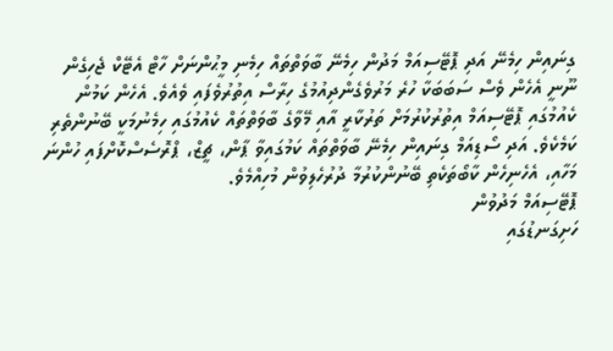ގިނައިން ހިމެނޭ އަދި ޕޮޓޭސިއަމް މަދުން ހިމެނޭ ބާވަތްތައް ހިމެނި މީޙުންނަށް ހާޓް އެޓޭކް ޖެހިގެން ނޫނީ އެހެން ވެސް ސަބަބަކާ ހުރެ މަރުވެގެންދިއުމުގެ ހިރާސް އިތުރުވެފައި ވެއެވެ. އެހެން ކަމުން ކެއުމުގައި ޕޮޓޭސިއަމް އިތުރުކުރުމަށް ތަރުކާރީ އާއި މޭވާގެ ބާވަތްތައް ކެއުމުގައި ހިމެނުމަކީ ބޭނުންތެރި ކަމެކެވެ. އަދި ސޯޑިއަމް ގިނައިން ހިމެނޭ ބާވަތްތައް ކަމުގައިވާ ޕާން، ޗީޒް، ޕްރޮސެސްކޮށްފައި ހުންނަ މަހާއި، އެހެނިހެން ކާބޯތަކެތި ބޭނުންކުރުމާ ދުރުހެލިވުން މުހިއްމެވެ.
ޕޮޓޭސިއަމް މަދުވުން
ހަށިގަނޑުގައި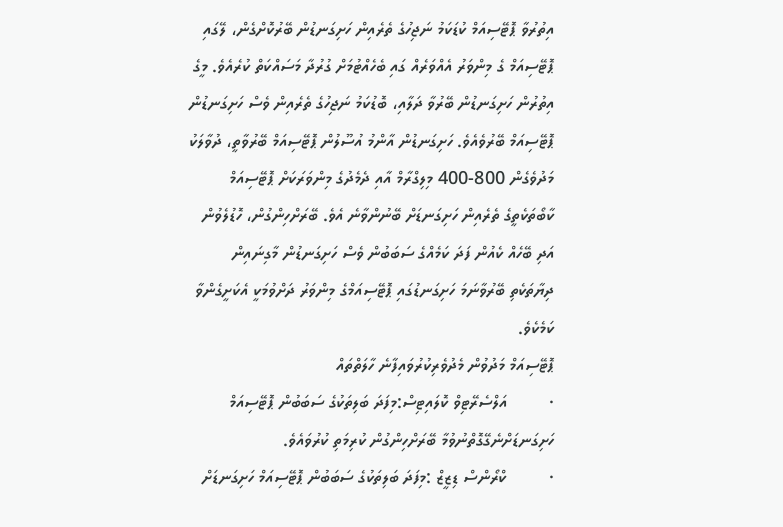އިތުރުވާ ޕޮޓޭސިއަމް ކުޑަކަމު ނަޖިހުގެ ތެރެއިން ހަށިގަނޑުން ބޭރުކޮށްގެން، ލޭގައި ޕޮޓޭސިއަމް ގެ މިންވަރު އެއްވަރެއް ގައި ބެހެއްޓުމަށް ގުރުދާ މަސައްކަތް ކުރެއެވެ. މީގެ އިތުރުން ހަށިގަނޑުން ބޭރުވާ ދަލާއި، ބޮޑުކަމު ނަޖިހުގެ ތެރެއިން ވެސް ހަށިގަނޑުން ޕޮޓޭސިއަމް ބޭރުވެއެވެ. ހަށިގަނޑުން އާންމު އުސޫލުން ޕޮޓޭސިއަމް ބޭރުވާތީ، ދުވާލަކު މަދުވެގެން 800-400 މިލިގްރާމް އާއި ދެމެދުގެ މިންވަރަކަށް ޕޮޓޭސިއަމް ކާބޯތަކެތީގެ ތެރެއިން ހަށިގަނޑަށް ބޭނުންވާނެ އެވެ. ބޭރަށްހިންގުން، ހޮޑުލެވުން އަދި ބޭހެއް ކެއުން ފަދަ ކަމެއްގެ ސަބަބުން ވެސް ހަށިގަނޑުން މާގިނައިން ދިޔާތަކެތި ބޭރުވާނަމަ ހަށިގަނޑުގައި ޕޮޓޭސިއަމްގެ މިންވަރު ދަށްވުމަކީ އެކަށީގެންވާ ކަމެކެވެ.
ޕޮޓޭސިއަމް މަދުވުން މެދުވެރިކުރުވައިފާނެ ހާލަތްތައް
·         އަލްސެރޭޓިވް ކޮލައިޓިސް:މިފަދަ ބަލިތަކުގެ ސަބަބުން ޕޮޓޭސިއަމް ހަށިގަނޑަށްނެގޭގޮތްނުވުމާ ބޭރަށްހިންގުން ކުރިމަތި ކުރުވައެވެ.
·         ކްރޯންސް ޑިޒީޒް :މިފަދަ ބަލިތަކުގެ ސަބަބުން ޕޮޓޭސިއަމް ހަށިގަނޑަށް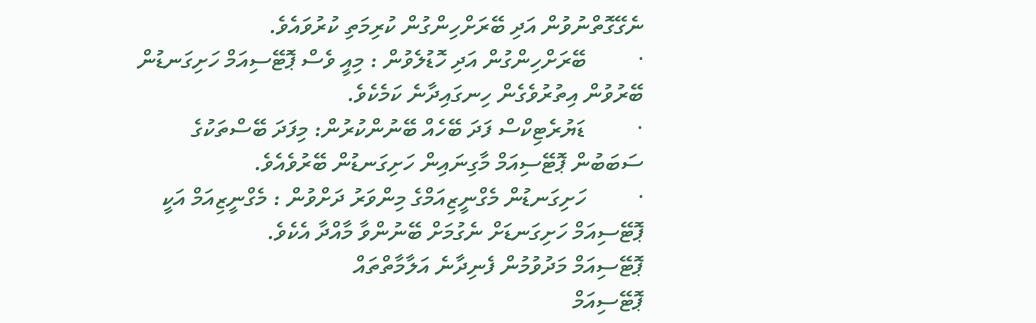ނެގޭގޮތްނުވުން އަދި ބޭރަށްހިންގުން ކުރިމަތި ކުރުވައެވެ.
·         ބޭރަށްހިންގުން އަދި ހޮޑުލެވުން : މިއީ ވެސް ޕޮޓޭސިއަމް ހަށިގަނޑުން ބޭރުވުން އިތުރުވެގެން ހިނގައިދާނެ ކަމެކެވެ.
·         ޑަޔުރެޓިކްސް ފަދަ ބޭހެއް ބޭނުންކުރުން: މިފަދަ ބޭސްތަކުގެ ސަބަބުން ޕޮޓޭސިއަމް މާގިނައިން ހަށިގަނޑުން ބޭރުވެއެވެ.
·         ހަށިގަނޑުން މެގްނީޒިއަމްގެ މިންވަރު ދަށްވުން : މެގްނީޒިއަމް އަކީ ޕޮޓޭސިއަމް ހަށިގަނޑަށް ނެގުމަށް ބޭނުންވާ މާއްދާ އެކެވެ.
ޕޮޓޭސިއަމް މަދުވުމުން ފެނިދާނެ އަލާމާތްތައް
ޕޮޓޭސިއަމް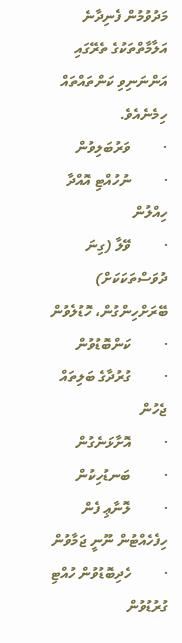މަދުވުމުން ފެނިދާނެ އަލާމާތްތަކުގެ ތެރޭގައި އަންނަނިވި ކަންތައްތައް ހިމެނެއެވެ.
·         ވަރުބަލިވުން
·         ނުހުއްޓި އޮއްދާ ހިއްލުން
·         ވޭލާ (ގިނަ ދުވަސްތަކަކަށް) ބޭރަށްހިންގުން، ހޮޑުލެވުން
·         ކަންބޮޑުވުން
·         ގުރުދާގެ ބަލިތައް ޖެހުން
·         އޮށާޅަނެގުން
·         ބަނޑުހިކުން
·         ލޮނާޢި ފެން ހިފެހެއްޓުން ނޫނީ ޖަމާވުން
·         ހެދިބޮޑުވުން ހުއްޓި ގުރުޑުވުން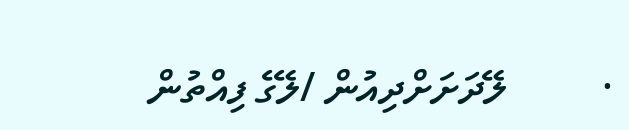·         ލޭދަށަށްދިއުން /ލޭގެ ފިއްތުން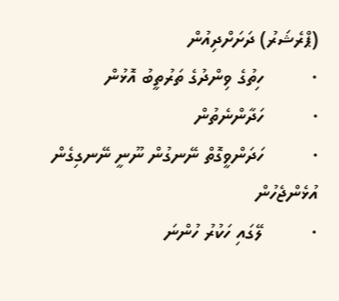(ޕްރެޝަރު) ދަށަށްދިއުން
·         ހިތުގެ ވިންދުގެ ތަރުތީބު އޮޅުން
·         ހަދާންނެތުން
·         ހަދަންވީގޮތް ނޭނގުން ނޫނީ ނޭނގިގެން އުޅެންޖެހުން
·         ލޭގައި ހަކުރު ހުންނަ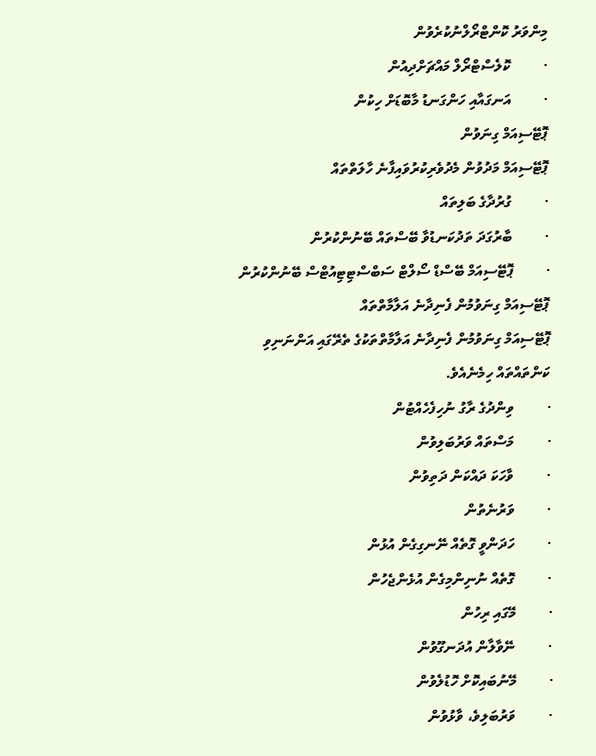މިންވަރު ކޮންޓްރޯލްނުކުރެވުން
·         ކޮލެސްޓްރޯލް މައްޗަށްދިއުން
·         އަނގައާއި ހަންގަނޑު މާބޮޑަށް ހިކުން
ޕޮޓޭސިއަމް ގިނަވުން
ޕޮޓޭސިއަމް މަދުވުން މެދުވެރިކުރުވައިފާނެ ހާލަތްތައް
·         ގުރުދާގެ ބަލިތައް
·         ބާރުގަދަ ތަދުކަނޑުވާ ބޭސްތައް ބޭނުންކުރުން
·         ޕޮޓޭސިއަމް ބޭސްޑް ސޯލްޓް ސަބްސްޓިޓިއުޓްސް ބޭނުންކުރުން
ޕޮޓޭސިއަމް ގިނަވުމުން ފެނިދާނެ އަލާމާތްތައް
ޕޮޓޭސިއަމް ގިނަވުމުން ފެނިދާނެ އަލާމާތްތަކުގެ ތެރޭގައި އަންނަނިވި ކަންތައްތައް ހިމެނެއެވެ.
·         ވިންދުގެ ރާގު ނުހިފެހެއްޓުން
·         މަސްތައް ވަރުބަލިވުން
·         ވާހަކަ ދައްކަން ދަތިވުން
·         ވަރުނެތުން
·         ހަދަންވީ ގޮތެއް ނޭނގިގެން އުޅުން
·         ގޮތެއް ނުނިންމިގެން އުޅެންޖެހުން
·         މޭގައި ރިހުން
·         ނޭވާލާން އުދަނގޫވުން
·         މޭނުބައިކޮށް ހޮޑުލެވުން
·         ވަރުބަލިވެ، ވާޅުވުން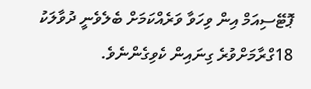ޕޮޓޭސިއަމް އިން ވިހަވާ ވަރެއްކަމަށް ބެލެވެނީ ދުވާލަކު 18ގްރާމަށްވުރެ ގިނައިން ކެވިގެންނެވެ.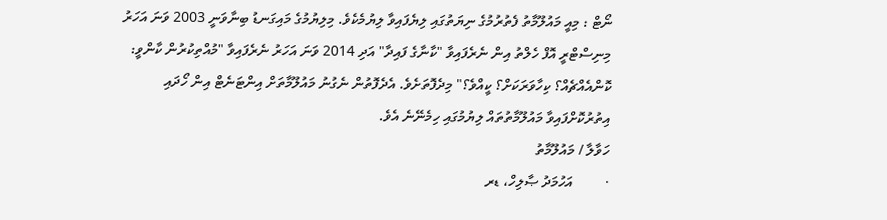ނޯޓް : މިއީ މައުލޫމާތު ފެތުރުމުގެ ނިޔަތުގައި ލިޔެފައިވާ ލިޔުމެކެވެ. މިލިޔުމުގެ މައިގަނޑު ބިނާވަނީ 2003 ވަނަ އަހަރު މިނިސްޓްރީ އޮފް ހެލްތު އިން ނެރެފައިވާ "ކާނާގެ ފައިދާ" އަދި 2014 ވަނަ އަހަރު ނެރެފައިވާ "މުއްތިކުރުން ކާންވީ: ކޮންއެއްޗެއް؟ ކިހާވަރަކަށް؟ ކީއްވެ؟" މިދެފޮތަށެވެ. އެދެފޮތުން ނެގުނު މައުލޫމާތަށް އިންޓަނެޓް އިން ހޯދައި އިތުރުކޮށްފައިވާ މައުލޫމާތުތައް ލިޔުމުގައި ހިމެނޭނެ އެވެ.
ހަވާލާ / މައުލޫމާތު
·         އަހުމަދު ޞާލިހް، ޑރ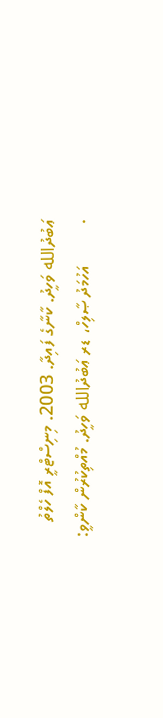ޢަބުދުالله ވަހީދު. ކާނާގެ ފައިދާ. 2003. މިނިސްޓްރީ އޮފް ހެލްތު
·         އަހުމަދު ޞާލިހް، ޑރ ޢަބުދުالله ވަހީދު. މުއްތިކުރުން ކާންވީ: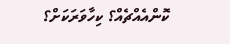ކޮންއެއްޗެއް؟ ކިހާވަރަކަށް؟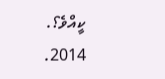ކީއްވެ؟. 2014.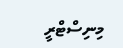މިނިސްޓްރީ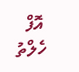އޮފް ހެލްތު